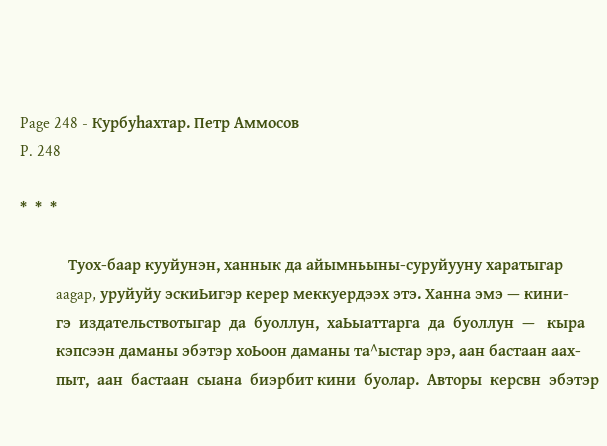Page 248 - Курбуһахтар. Петр Аммосов
P. 248

*  *  *

            Туох-баар кууйунэн, ханнык да айымньыны-суруйууну харатыгар
         aagap, уруйуйу эскиЬигэр керер меккуердээх этэ. Ханна эмэ — кини-
         гэ  издательствотыгар  да  буоллун,  хаЬыаттарга  да  буоллун  —   кыра
         кэпсээн даманы эбэтэр хоЬоон даманы та^ыстар эрэ, аан бастаан аах-
         пыт,  аан  бастаан  сыана  биэрбит кини  буолар.  Авторы  керсвн  эбэтэр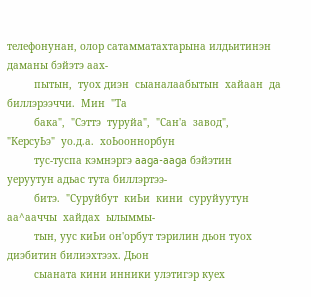телефонунан, олор сатамматахтарына илдьитинэн даманы бэйэтэ аах-
         пытын,  туох диэн  сыаналаабытын  хайаан  да  биллэрээччи.  Мин  "Та
         бака",  "Сэттэ  туруйа",  "Сан'а  завод",  "КерсуЬэ"  уо.д.а.  хоЬооннорбун
         тус-туспа кэмнэргэ aaga-aaga бэйэтин уеруутун адьас тута биллэртээ-
         битэ.  "Суруйбут  киЬи  кини  суруйуутун  аа^ааччы  хайдах  ылыммы-
         тын, уус киЬи он'орбут тэрилин дьон туох диэбитин билиэхтээх. Дьон
         сыаната кини инники улэтигэр куех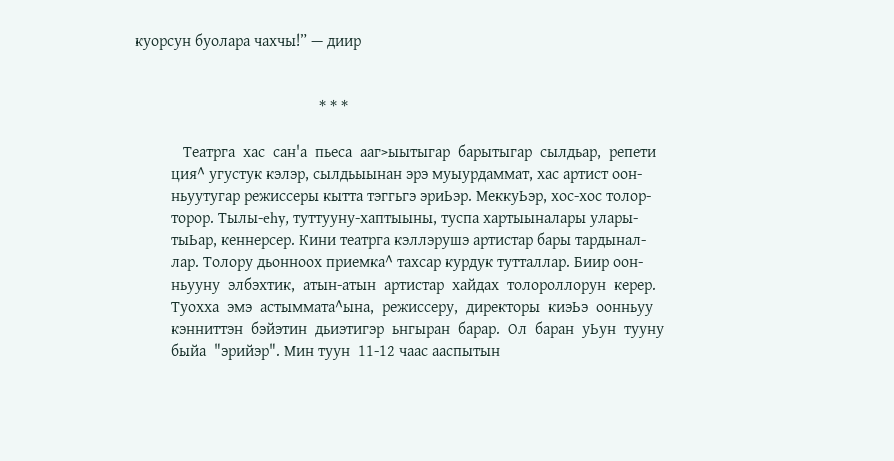куорсун буолара чахчы!” — диир


                                              * * *

            Театрга  хас  сан'а  пьеса  ааг>ыытыгар  барытыгар  сылдьар,  репети
         ция^ угустук кэлэр, сылдьыынан эрэ муыурдаммат, хас артист оон-
         ньуутугар режиссеры кытта тэггьгэ эриЬэр. МеккуЬэр, хос-хос толор-
         торор. Тылы-ehy, туттууну-хаптыыны, туспа хартыыналары улары-
         тыЬар, кеннерсер. Кини театрга кэллэрушэ артистар бары тардынал-
         лар. Толору дьонноох приемка^ тахсар курдук тутталлар. Биир оон-
         ньууну  элбэхтик,  атын-атын  артистар  хайдах  толороллорун  керер.
         Туохха  эмэ  астыммата^ына,  режиссеру,  директоры  киэЬэ  оонньуу
         кэнниттэн  бэйэтин  дьиэтигэр  ьнгыран  барар.  Ол  баран  уЬун  тууну
         быйа  "эрийэр". Мин туун  11-12 чаас ааспытын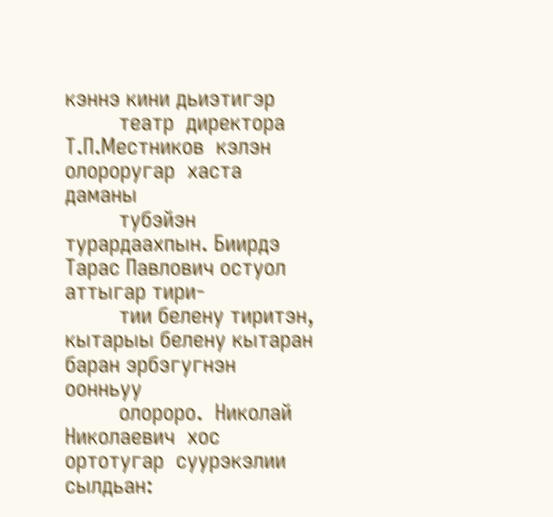кэннэ кини дьиэтигэр
         театр  директора  Т.П.Местников  кэлэн  олороругар  хаста  даманы
         тубэйэн турардаахпын. Биирдэ Тарас Павлович остуол аттыгар тири-
         тии белену тиритэн, кытарыы белену кытаран баран эрбэгугнэн оонньуу
         олороро.  Николай  Николаевич  хос  ортотугар  суурэкэлии  сылдьан: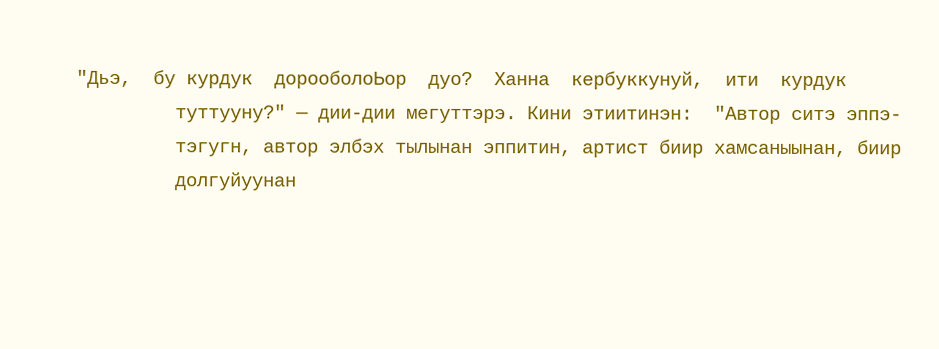"Дьэ,  бу курдук  дорооболоЬор  дуо?  Ханна  кербуккунуй,  ити  курдук
         туттууну?" — дии-дии мегуттэрэ. Кини этиитинэн:  "Автор ситэ эппэ-
         тэгугн, автор элбэх тылынан эппитин, артист биир хамсаныынан, биир
         долгуйуунан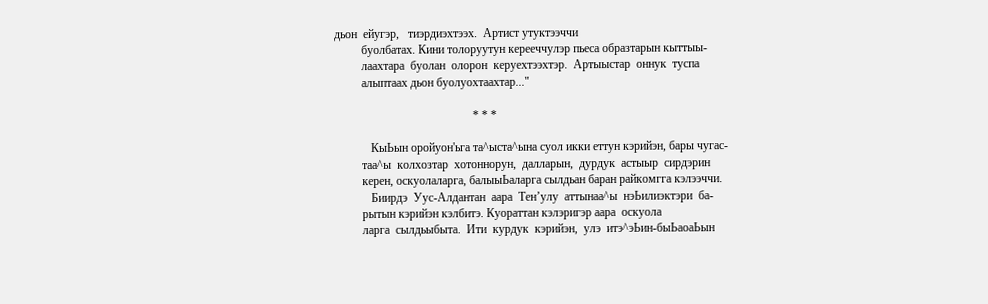дьон  ейугэр,   тиэрдиэхтээх.  Артист утуктээччи
         буолбатах. Кини толоруутун керееччулэр пьеса образтарын кыттыы-
         лаахтара  буолан  олорон  керуехтээхтэр.  Артыыстар  оннук  туспа
         алыптаах дьон буолуохтаахтар..."

                                              * * *

            КыЬын оройуон'ьга та^ыста^ына суол икки еттун кэрийэн, бары чугас-
         таа^ы  колхозтар  хотоннорун,  далларын,  дурдук  астыыр  сирдэрин
         керен, оскуолаларга, балыыЬаларга сылдьан баран райкомгга кэлээччи.
            Биирдэ  Уус-Алдантан  аара  Тен’улу  аттынаа^ы  нэЬилиэктэри  ба-
         рытын кэрийэн кэлбитэ. Куораттан кэлэригэр аара  оскуола
         ларга  сылдьыбыта.  Ити  курдук  кэрийэн,  улэ  итэ^эЬин-быЬаоаЬын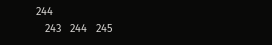244
   243   244   245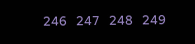246   247   248   249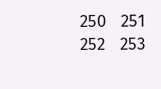250   251   252   253